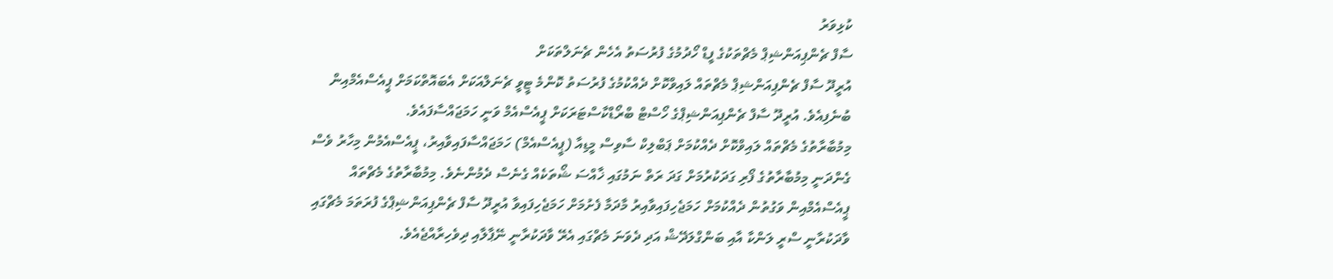ކުޅިވަރު
ސާފް ޗެންޕިއަންޝިޕް މެޗްތަކުގެ ފީޑް ހޯދުމުގެ ފުރުސަތު އެހެން ޗެނަލްތަކަށް
އުރީދޫ ސާފް ޗެންޕިއަންޝިޕް މެޗްތައް ލައިވްކޮށް ދެއްކުމުގެ ފުރުސަތު ކޮންމެ ޓީވީ ޗެނަލްއަކަށް އެބައޮތްކަމަށް ޕީއެސްއެމްއިން ބުނެފިއެވެ. އުރީދޫ ސާފް ޗެންޕިއަންޝިޕްގެ ހޯސްޓް ބްރޯޑްކާސްޓަރަކަށް ޕީއެސްއެމް ވަނީ ހަމަޖައްސާފައެވެ.
މިމުބާރާތުގެ މެޗްތައް ލައިވްކޮށް ދެއްކުމަށް ޕަބްލިކް ސާވިސް މީޑިއާ (ޕީއެސްއެމް) ހަމަޖައްސާފައިވާއިރު، ޕީއެސްއެމުން މިހާރު ވެސް ގެންދަނީ މިމުބާރާތުގެ ފޯރި ގަދަކުރުމަށް ގަދަ ރަތް ނަމުގައި ޚާއްސަ ޝޯތަކެއް ގެނެސް ދެމުންނެވެ. މިމުބާރާތުގެ މެޗްތައް ޕީއެސްއެމްއިން ވަގުތުން ދެއްކުމަށް ހަމަޖެހިފައިވާއިރު މާދަމާ ފެށުމަށް ހަމަޖެހިފައިވާ އުރީދޫ ސާފް ޗެންޕިއަންޝިޕްގެ ފުރަތަމަ މެޗްގައި ވާދަކުރާނީ ސްރީ ލަންކާ އާއި ބަންގްލަދޭޝް އަދި ދެވަނަ މެޗްގައި އެރޭ ވާދަކުރާނީ ނޭޕާލާއި ދިވެހިރާއްޖެއެވެ.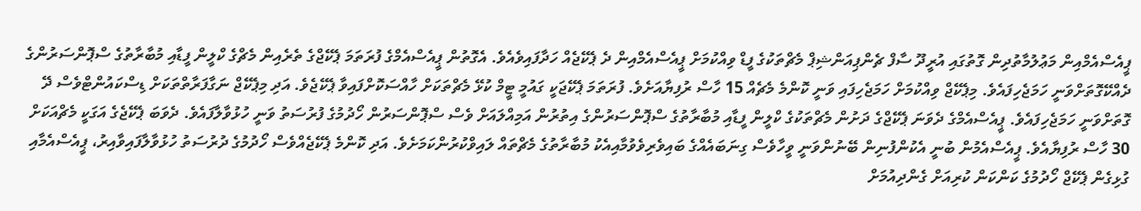ޕީއެސްއެމްއިން މަޢުލުމާތުދިން ގޮތުގައި އުރީދޫ ސާފް ޗެންޕިއަންޝިޕް މެޗްތަކުގެ ފީޑް ވިއްކުމަށް ޕީއެސްއެމްއިން ދެ ޕެކޭޖެއް ހަދާފައިވެއެވެ. އެގޮތުން ޕީއެސްއެމްގެ ފުރަތަމަ ޕެކޭޖްގެ ތެރެއިން މެޗްގެ ކްލީން ފީޑާއި މުބާރާތުގެ ސްޕޮންސަރުންގެ ދެއްކޭގޮތަށްވަނީ ހަމަޖެހިފައެވެ. މިޕެކޭޖް ވިއްކުމަށް ހަމަޖެހިފައި ވަނީ ކޮންމެ މެޗެއް 15 ހާސް ރުފިޔާއަށެވެ. ފުރަތަމަ ޕެކޭޖަކީ ގައުމީ ޓީމް ކުޅޭ މެޗްތަކަށް ހާއްސަކޮށްފައިވާ ޕެކޭޖެވެ. އަދި މިޕެކޭޖް ނަގާފަރާތްތަކަށް ޑިސްކައުންޓްވެސް ދޭ ގޮތަށްވަނީ ހަމަޖެހިފައެވެ. ޕީއެސްއެމްގެ ދެވަނަ ޕެކޭޖްގެ ދަށުން މެޗްތަކުގެ ކްލީން ފީޑާއި މުބާރާތުގެ ސްޕޮންސަރުންގެ އިތުރުން އަމިއްލައަށް ވެސް ސްޕޮންސަރުން ހޯދުމުގެ ފުރުސަތު ވަނީ ހުޅުވާލާފައެވެ. ދެވަބަ ޕެކޭޖެގެ އަގަކީ މެޗްއަކަށް 30 ހާސް ރުފިޔާއެވެ. ޕީއެސްއެމުން ބުނީ އެކުންފުނިން ބޭނުންވަނީ ވީހާވެސް ގިނަބައެއްގެ ބައިވެރިވެވުމާއިއެކު މުބާރާތުގެ މެޗްތައް ލައިވްކުރުންކަމަށެވެ. އަދި ކޮންމެ ޕެކޭޖެއްވެސް ހޯދުމުގެ ދުރުސަތު ހުޅުވާލާފައިވާއިރު، ޕީއެސްއެމާއި ގުޅިގެން ޕެކޭޖް ހޯދުމުގެ ކަންކަން ކުރިއަށް ގެންދިއުމަށް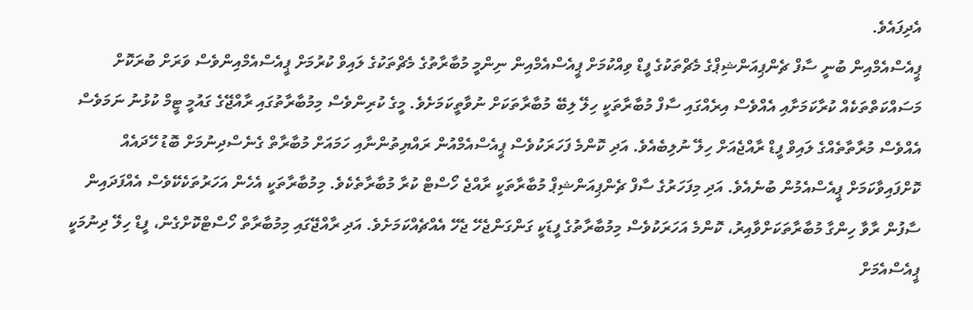އެދިފައެވެ.
ޕީއެސްއެމްއިން ބުނީ ސާފް ޗެންޕިއަންޝިޕްގެ މެޗްތަކުގެ ފީޑް ވިއްކުމަށް ޕީއެސްއެމްއިން ނިންމީ މުބާރާތުގެ މެޗްތަކުގެ ލައިވް ކުރުމަށް ޕީއެސްއެމްއިންވެސް ވަރަށް ބުރަކޮށް މަސައްކަތްތަކެއް ކުރާކަމަށާއި އެއްވެސް އިރެއްގައި ސާފް މުބާރާތަކީ ހިލޭ ލިބޭ މުބާރާތަކަށް ނުވާތީކަމަށެވެ. މީގެ ކުރިންވެސް މިމުބާރާތުގައި ރާއްޖޭގެ ގައުމީ ޓީމް ކުޅުނު ނަމަވެސް އެއްވެސް މުރާތާތެއްގެ ލައިވް ފީޑް ރާއްޖެއަށް ހިލޭ ނުލިބެއެވެ. އަދި ކޮންމެ ފަހަރަކުވެސް ޕީއެސްއެމްއުން ރައްޔިތުންނާއި ހަމައަށް މުބާރާތް ގެނެސްދިނުމަށް ބޮޑު ހޭދައެއް ކޮށްފައިވާކަމަށް ޕީއެސްއެމުން ބުނެއެވެ. އަދި މިފަހަރުގެ ސާފް ޗެންޕިއަންޝިޕް މުބާރާތަކީ ރާއްޖެ ހޯސްޓް ކުރާ މުބާރާތެކެވެ. މިމުބާރާތަކީ އެހެން އަހަރުތަކެކޭވެސް އެއްފަދައިން ސާފުން ރާވާ ހިންގާ މުބާރާތަކަށްވާއިރު، ކޮންމެ އަހަރަކުވެސް މިމުބާރާތުގެ ފީޑަކީ ގަންގަންޖެހޭ ޖެހޭ އެއްޗެއްކަމަށެވެ. އަދި ރާއްޖޭގައި މިމުބާރާތް ހޯސްޓްކޮށްގެން، ފީޑް ހިލޭ ދިނުމަކީ ޕީއެސްއެމަށް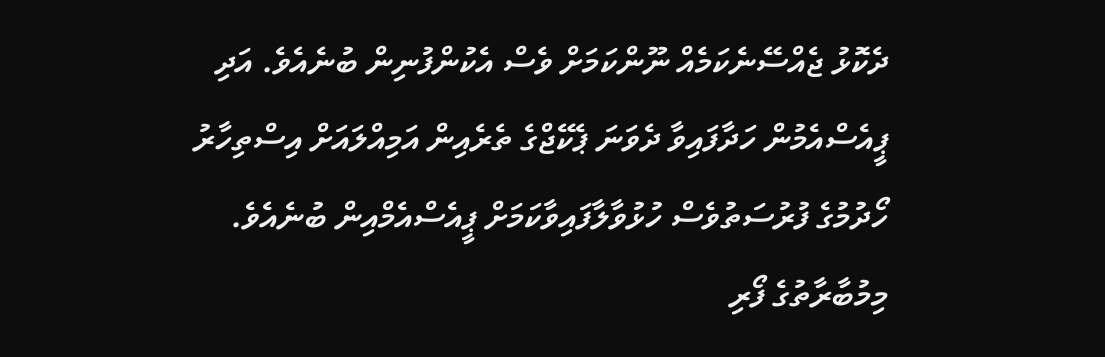ދެކޮޅު ޖެއްސޭނެކަމެއް ނޫންކަމަށް ވެސް އެކުންފުނިން ބުނެއެވެ. އަދި ޕީއެސްއެމުން ހަދާފައިވާ ދެވަނަ ޕެކޭޖްގެ ތެރެއިން އަމިއްލައަށް އިސްތިހާރު ހޯދުމުގެ ފުރުސަތުވެސް ހުޅުވާލާފައިވާކަމަށް ޕީއެސްއެމްއިން ބުނެއެވެ.
މިމުބާރާތުގެ ފޯރި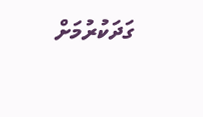ގަދަކުރުމަށް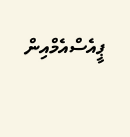ޕީއެސްއެމްއިން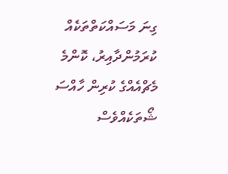ގިނަ މަސައްކަތްތަކެއް ކުރަމުންދާއިރު، ކޮންމެ މެޗްއެއްގެ ކުރިން ހާއްސަ ޝޯތަކެއްވެސް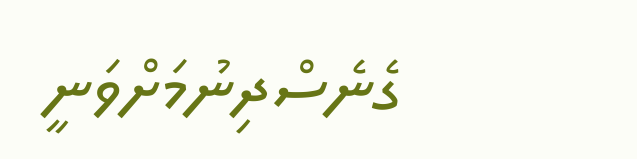ގެނެސްދިނުމަށްވަނީ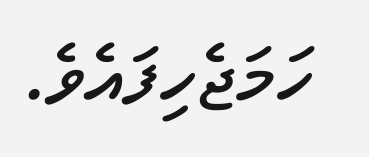ހަމަޖެހިފައެވެ.